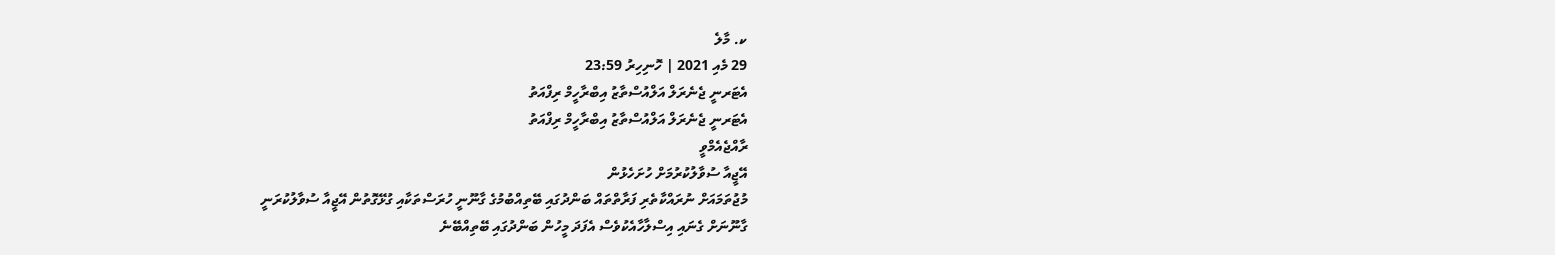ކ. މާލެ
29 މެއި 2021 | ހޮނިހިރު 23:59
އެޓަރނީ ޖެނެރަލް އަލްއުސްތާޒު އިބްރާހީމް ރިފްއަތު
އެޓަރނީ ޖެނެރަލް އަލްއުސްތާޒު އިބްރާހީމް ރިފްއަތު
ރާއްޖެއެމްވީ
އޭޖީއާ ސުވާލުކުރުމަށް ހުށަހެޅުން
މުޖުތަމައަށް ނުރައްކާތެރި ފަރާތްތައް ބަންދުގައި ބޭތިއްބުމުގެ ގާނޫނީ ހުރަސްތަކާއި ގުޅޭގޮތުން އޭޖީއާ ސުވާލުކުރަނީ
ގާނޫނަށް ގެނައި އިސްލާހާއެކުވެސް އެފަދަ މީހުން ބަންދުގައި ބޭތިއްބޭނެ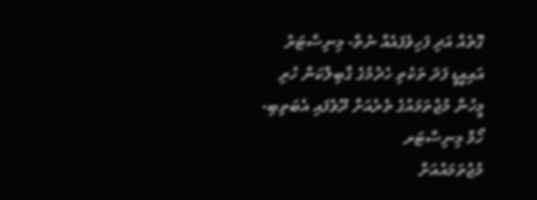ގޮތެއް އަދި ފަހިވެފައެއް ނެތް- މިނިސްޓަރު
އައިއީޑީ ފަދަ ތަކެތި ހެދުމުގެ ގާބިލްކަން ހުރި މީހުން މުޖުތަމައުގެ ތެރެއަށް ދޫވެފައި އެބަތިބި- ހޯމް މިނިސްޓަރ
މުޖުތަމައުއަށް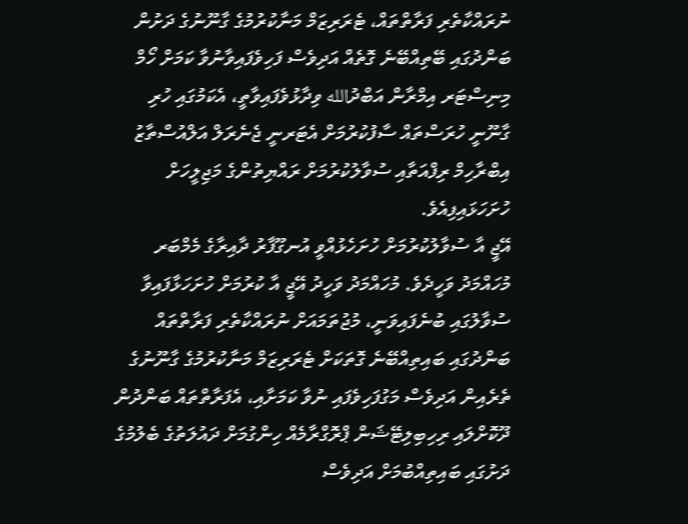ނުރައްކާތެރި ފަރާތްތައް، ޓެރަރިޒަމް މަނާކުރުމުގެ ގާނޫނުގެ ދަށުން ބަންދުގައި ބޭތިއްބޭނެ ގޮތެއް އަދިވެސް ފަހިވެފައިވާނުވާ ކަމަށް ހޯމް މިނިސްޓަރ އިމްރާން އަބްދުالله ވިދާޅުވެފައިވާތީ، އެކަމުގައި ހުރި ގާނޫނީ ހުރަސްތައް ސާފުކުރުމަށް އެޓަރނީ ޖެނެރަލް އަލްއުސްތާޒު އިބްރާހިމް ރިފްއަތާއި ސުވާލުކުރުމަށް ރައްޔިތުންގެ މަޖިލީހަށް ހުށަހަޅައިފިއެވެ.
އޭޖީ އާ ސުވާލުކުރުމަށް ހުށަހެޅުއްވީ އުނގޫފާރު ދާއިރާގެ މެމްބަރ މުހައްމަދު ވަހީދެވެ. މުހައްމަދު ވަހީދު އޭޖީ އާ ކުރުމަށް ހުށަހަޅާފައިވާ ސުވާލުގައި ބުނެފައިވަނީ، މުޖުތަމައަށް ނުރައްކާތެރި ފަރާތްތައް ބަންދުގައި ބައިތިއްބޭނެ ގޮތަކަށް ޓެރަރިޒަމް މަނާކުރުމުގެ ގާނޫނުގެ ތެރެއިން އަދިވެސް މަގުފަހިވެފައި ނުވާ ކަމަށާއި، އެފަރާތްތައް ބަންދުން ދޫކޮށްލައި ރިހިބިލިޓޭޝަން ޕްރޮގްރާމެއް ހިންގުމަށް ދައުލަތުގެ ބެލުމުގެ ދަށުގައި ބައިތިއްބުމަށް އަދިވެސް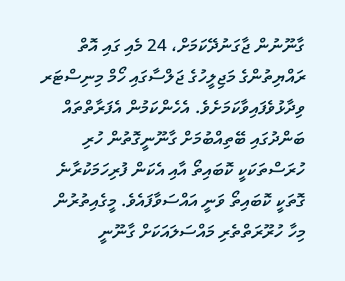ގާނޫނުން ޖާގަނުދޭކަމަށް، 24 މެއި ގައި އޮތް ރައްޔިތުންގެ މަޖިލީހުގެ ޖަލްސާގައި ހޯމް މިނިސްޓަރ ވިދާޅުވެފައިވާކަމަށެވެ. އެހެންކަމުން އެފަރާތްތައް ބަންދުގައި ބޭތިއްބުމަށް ގާނޫނީގޮތުން ހުރި ހުރަސްތަކަކީ ކޮބައިތޯ އާއި އެކަން ފުރިހަމަކުރާނެ ގޮތަކީ ކޮބައިތޯ ވަނީ އައްސަވާފައެވެ. މީގެއިތުރުން މިހާ ހުރޫރަތްތެރި މައްސަލައަކަށް ގާނޫނީ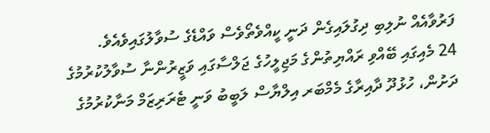ފަރުވާއެއް ނުލިބި ދިގުލައިގެން ދަނީ ކީއްވެތޯވެސް ވައްޑެގެ ސުވާލުގައިވެއެވެ.
24 މެއިގައި ބޭއްވި ރައްޔިތުންގެ މަޖިލީހުގެ ޖަލްސާގައި ވަޒީރުންނާ ސުވާލުކުރުމުގެ ދަށުން، ހުޅުދޫ ދާއިރާގެ މެމްބަރ އިލްޔާސް ލަބީބު ވަނީ ޓެރަރިޒަމް މަނާކުރުމުގެ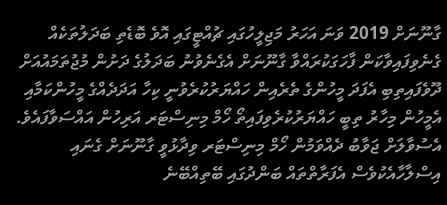ގާނޫނަށް 2019 ވަނަ އަހަރު މަޖިލީހުގައި ޗުއްޓީގައި އޮވެ ބޮޑެތި ބަދަލުތަކެއް ގެނެވިފައިވާކަން ފާހަގަކުރައްވާ ގާނޫނަށް އެގެނެވުނު ބަދަލުގެ ދަށުން މުޖުތަމައުއަށް ދޫވެފައިތިބި އެފަދަ މީހުންގެ ތެރެއިން ހައްޔަރުކުރެވުނީ ކިހާ އަދަދެއްގެ މީހުންކަމާއި އެމީހުން މިހާރު ތިބީ ހައްޔަރުކުރެވިފައިތޯ ހޯމް މިނިސްޓަރ އަރިހުން އައްސަވާފައެވެ.
އެސުވާލަށް ޖަވާބު ދެއްވަމުން ހޯމް މިނިސްޓަރ ވިދާޅުވީ ގާނޫނަށް ގެނައި އިސްލާހާއެކުވެސް އެފަރާތްތައް ބަންދުގައި ބޭތިއްބޭނެ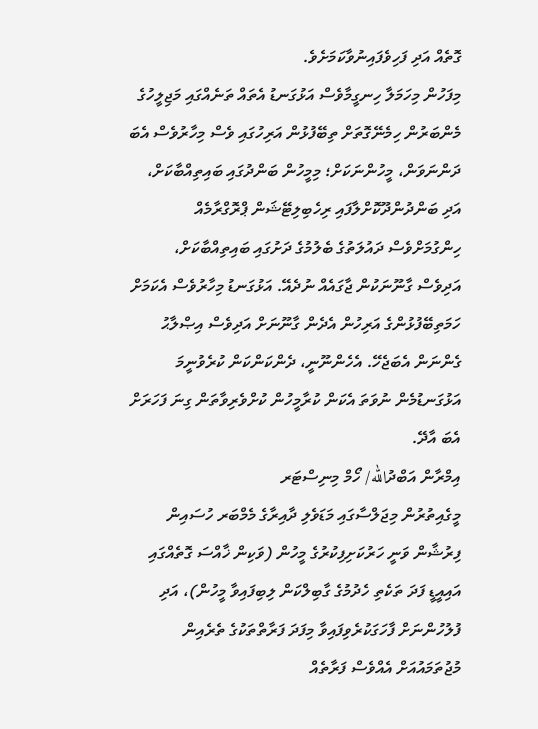ގޮތެއް އަދި ފަހިވެފައިނުވާކަމަށެވެ.
މިފަހުން މިހަމަލާ ހިނގީމާވެސް އަޅުގަނޑު އެތައް ތަނެއްގައި މަޖިލީހުގެ މެންބަރުން ހިމެނޭގޮތަށް ތިބޭފުޅުން އަރިހުގައި ވެސް މިހާރުވެސް އެބަ ދަންނަވަން، މީހުންނަކަށް؛ މިމީހުން ބަންދުގައި ބައިތިއްބާކަށް، އަދި ބަންދުންދޫކޮށްލާފައި ރިހެބިލިޓޭޝަން ޕްރޮގްރާމެއް ހިންގުމަށްވެސް ދައުލަތުގެ ބެލުމުގެ ދަށުގައި ބައިތިއްބާކަށް، އަދިވެސް ގާނޫނަކުން ޖާގައެއް ނުދެއޭ. އަޅުގަނޑު މިހާރުވެސް އެކަމަށް ހަމަތިބޭފުޅުންގެ އަރިހުން އެދެން ގާނޫނަށް އަދިވެސް އިޞްލާޙު ގެންނަން އެބަޖެހޭ. އެހެންނޫނީ، ދެންކަންކަން ކުރެވުނީމަ އަޅުގަނޑުމެން ނުވަތަ އެކަން ކުރާމީހުން ކުށްވެރިވާތަން ގިނަ ފަހަރަށް އެބަ އާދޭ.
އިމްރާން އަބްދުالله/ ހޯމް މިނިސްޓަރ
މީގެއިތުރުން މިޖަލްސާގައި މަޑަވެލި ދާއިރާގެ މެމްބަރ ހުސައިން ފިރުޝާން ވަނީ ހަރުކަށިފިކުރުގެ މީހުން (ވަކިން ޚާއްސަ ގޮތެއްގައި އައިއީޑީ ފަދަ ތަކެތި ހެދުމުގެ ގާބިލްކަން ލިބިފައިވާ މީހުން)، އަދި ފުލުހުންނަށް ފާހަގަކުރެވިފައިވާ މިފަދަ ފަރާތްތަކުގެ ތެރެއިން މުޖުތަމައުއަށް އެއްވެސް ފަރާތެއް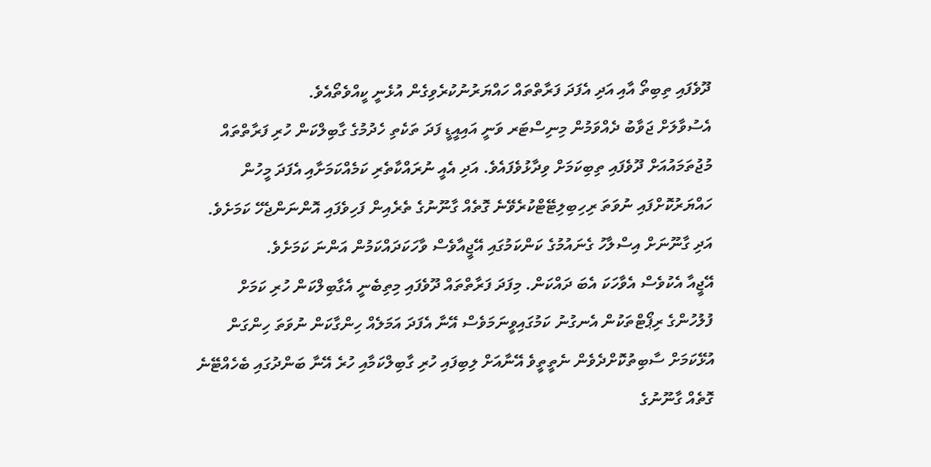ދޫވެފައި ތިބިތޯ އާއި އަދި އެފަދަ ފަރާތްތައް ހައްޔަރުނުކުރެވިގެން އުޅެނީ ކީއްވެތޯއެވެ.
އެސުވާލަށް ޖަވާބު ދެއްވަމުން މިނިސްޓަރ ވަނީ އައިއީޑީ ފަދަ ތަކެތި ހެދުމުގެ ގާބިލްކަން ހުރި ފަރާތްތައް މުޖުތަމައުއަށް ދޫވެފައި ތިބިކަމަށް ވިދާޅުވެފައެވެ. އަދި އެއީ ނުރައްކާތެރި ކަމެއްކަމަށާއި އެފަދަ މީހުން ހައްޔަރުކޮށްފައި ނުވަތަ ރިހިބިލިޓޭޓްކުރެވޭނެ ގޮތެއް ގާނޫނުގެ ތެރެއިން ފަހިވެފައި އޮންނަންޖެހޭ ކަމަށެވެ. އަދި ގާނޫނަށް އިސްލާހު ގެނައުމުގެ ކަންކަމުގައި އޭޖީއާވެސް ވާހަކަދައްކަމުން އަންނަ ކަމަށެވެ.
އޭޖީއާ އެކުވެސް އެވާހަކަ އެބަ ދައްކަން. މިފަދަ ފަރާތްތައް ދޫވެފައި މިތިބެނީ އެގާބިލްކަން ހުރި ކަމަށް ފުލުހުންގެ ރިޕޯޓްތަކުން އެނގުނު ކަމުގައިވީނަމަވެސް އޭނާ އެފަދަ އަމަލެއް ހިންގާކަން ނުވަތަ ހިންގަން އުޅޭކަމަށް ސާބިތުކޮށްދެވެން ނެތީތީވެ އޭނާއަށް ލިބިފައި ހުރި ގާބިލްކަމާއި ހުރެ އޭނާ ބަންދުގައި ބެހެއްޓޭނެ ގޮތެއް ގާނޫނުގެ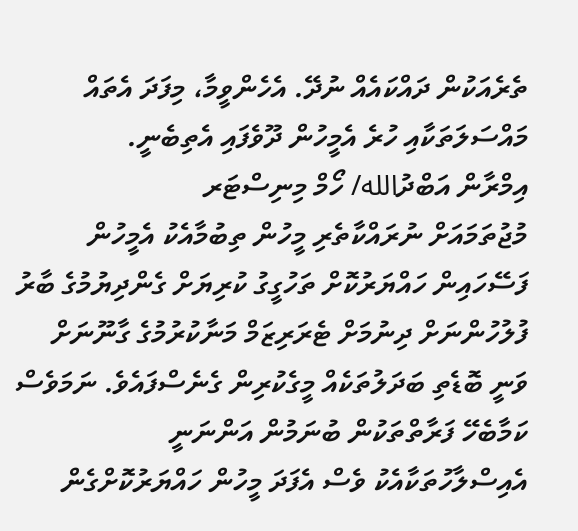ތެރެއަކުން ދައްކައެއް ނުދޭ. އެހެންވީމާ، މިފަދަ އެތައް މައްސަލަތަކާއި ހުރެ އެމީހުން ދޫވެފައި އެތިބެނީ.
އިމްރާން އަބްދުالله/ ހޯމް މިނިސްޓަރ
މުޖުތަމައަށް ނުރައްކާތެރި މީހުން ތިބުމާއެކު އެމީހުން ފަސޭހައިން ހައްޔަރުކޮށް ތަހުގީގު ކުރިޔަށް ގެންދިޔުމުގެ ބާރު ފުލުހުންނަށް ދިނުމަށް ޓެރަރިޒަމް މަނާކުރުމުގެ ގާނޫނަށް ވަނީ ބޮޑެތި ބަދަލުތަކެއް މީގެކުރިން ގެނެސްފައެވެ. ނަމަވެސް ކަމާބެހޭ ފަރާތްތަކުން ބުނަމުން އަންނަނީ އެއިސްލާހުތަކާއެކު ވެސް އެފަދަ މީހުން ހައްޔަރުކޮށްގެން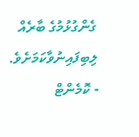ގެންގުޅުމުގެ ބާރެއް ލިބިފައިނުވާކަމަށެވެ.
- ކޮމެންޓް